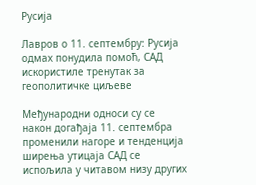Русија

Лавров о 11. септембру: Русија одмах понудила помоћ, САД искористиле тренутак за геополитичке циљеве

Међународни односи су се након догађаја 11. септембра променили нагоре и тенденција ширења утицаја САД се испољила у читавом низу других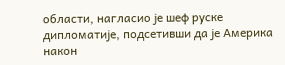области, нагласио је шеф руске дипломатије, подсетивши да је Америка након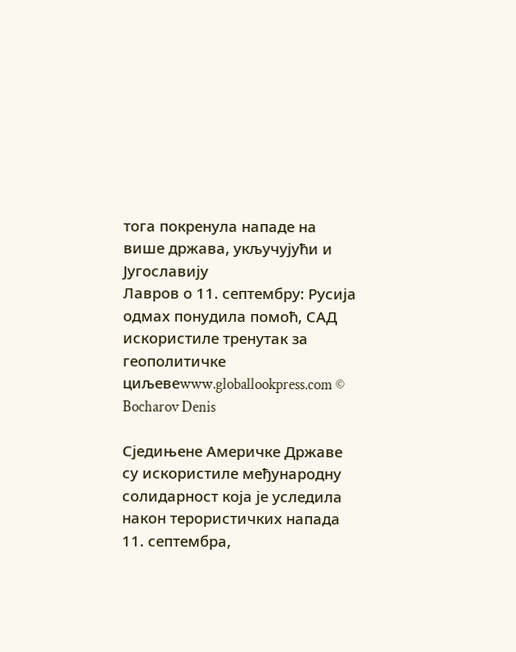тога покренула нападе на више држава, укључујући и Југославију
Лавров о 11. септембру: Русија одмах понудила помоћ, САД искористиле тренутак за геополитичке циљевеwww.globallookpress.com © Bocharov Denis

Сједињене Америчке Државе су искористиле међународну солидарност која је уследила након терористичких напада 11. септембра,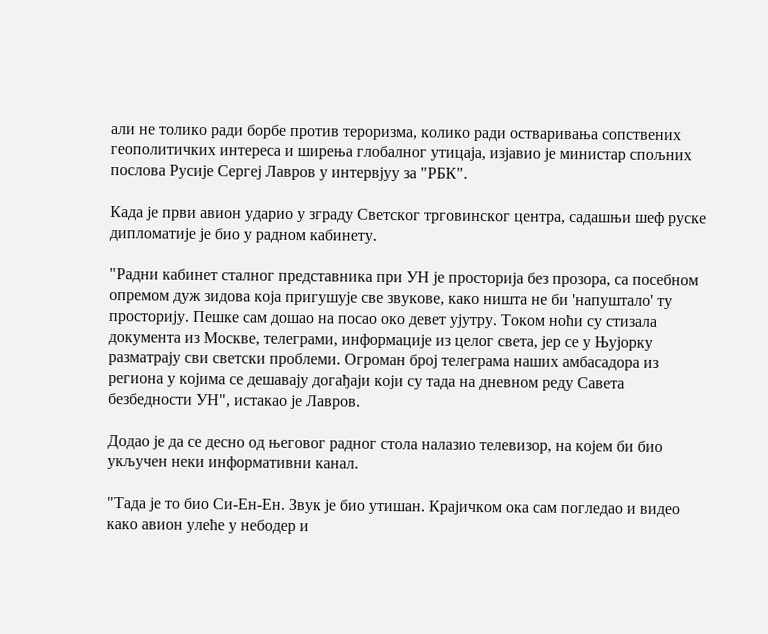али не толико ради борбе против тероризма, колико ради остваривања сопствених геополитичких интереса и ширења глобалног утицаја, изјавио је министар спољних послова Русије Сергеј Лавров у интервјуу за "РБК".

Када је први авион ударио у зграду Светског трговинског центра, садашњи шеф руске дипломатије је био у радном кабинету.

"Радни кабинет сталног представника при УН је просторија без прозора, са посебном опремом дуж зидова која пригушује све звукове, како ништа не би 'напуштало' ту просторију. Пешке сам дошао на посао око девет ујутру. Током ноћи су стизала документа из Москве, телеграми, информације из целог света, јер се у Њујорку разматрају сви светски проблеми. Огроман број телеграма наших амбасадора из региона у којима се дешавају догађаји који су тада на дневном реду Савета безбедности УН", истакао је Лавров.

Додао је да се десно од његовог радног стола налазио телевизор, на којем би био укључен неки информативни канал.

"Тада је то био Си-Ен-Ен. Звук је био утишан. Крајичком ока сам погледао и видео како авион улеће у небодер и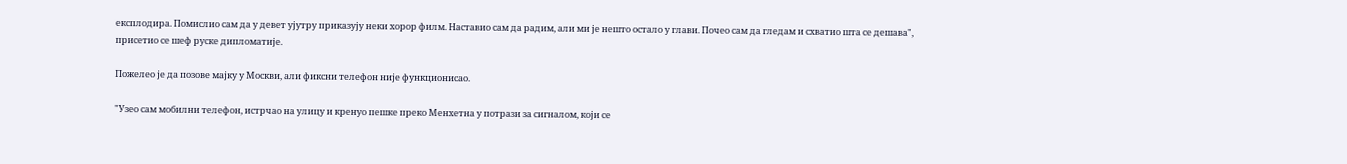експлодира. Помислио сам да у девет ујутру приказују неки хорор филм. Наставио сам да радим, али ми је нешто остало у глави. Почео сам да гледам и схватио шта се дешава", присетио се шеф руске дипломатије.

Пожелео је да позове мајку у Москви, али фиксни телефон није функционисао.

"Узео сам мобилни телефон, истрчао на улицу и кренуо пешке преко Менхетна у потрази за сигналом, који се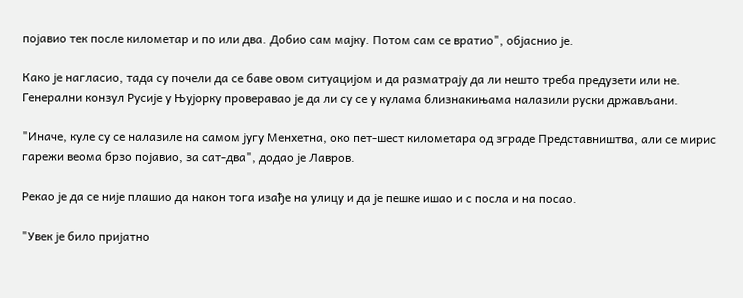појавио тек после километар и по или два. Добио сам мајку. Потом сам се вратио", објаснио је.

Како је нагласио, тада су почели да се баве овом ситуацијом и да разматрају да ли нешто треба предузети или не. Генерални конзул Русије у Њујорку проверавао је да ли су се у кулама близнакињама налазили руски држављани.

"Иначе, куле су се налазиле на самом југу Менхетна, око пет-шест километара од зграде Представништва, али се мирис гарежи веома брзо појавио, за сат-два", додао је Лавров.

Рекао је да се није плашио да након тога изађе на улицу и да је пешке ишао и с посла и на посао.

"Увек је било пријатно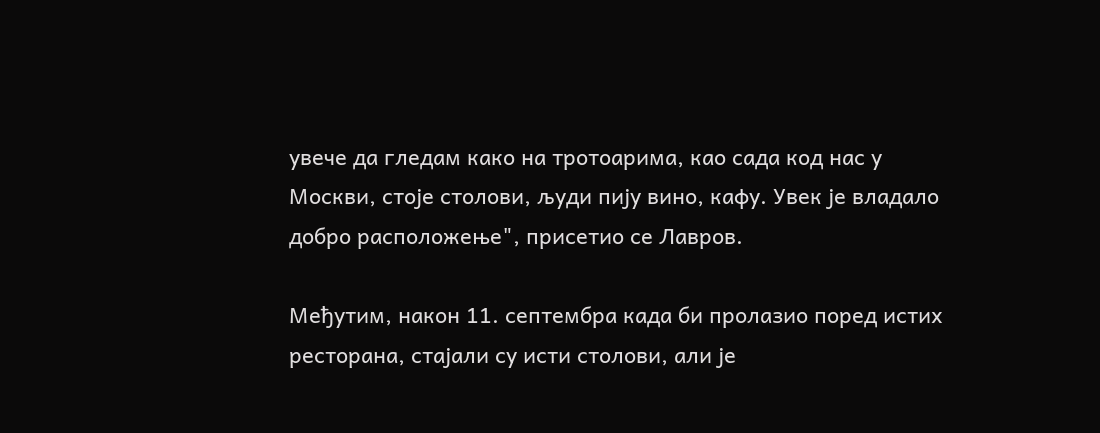увече да гледам како на тротоарима, као сада код нас у Москви, стоје столови, људи пију вино, кафу. Увек је владало добро расположење", присетио се Лавров.

Међутим, након 11. септембра када би пролазио поред истих ресторана, стајали су исти столови, али је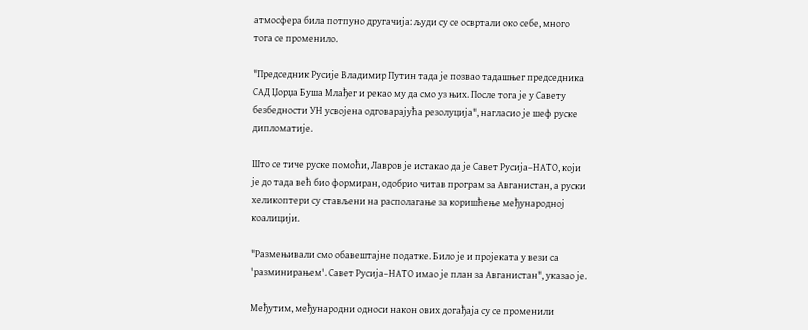атмосфера била потпуно другачија: људи су се освртали око себе, много тога се променило.

"Председник Русије Владимир Путин тада је позвао тадашњег председника САД Џорџа Буша Млађег и рекао му да смо уз њих. После тога је у Савету безбедности УН усвојена одговарајућа резолуција", нагласио је шеф руске дипломатије.

Што се тиче руске помоћи, Лавров је истакао да је Савет Русија–НАТО, који је до тада већ био формиран, одобрио читав програм за Авганистан, а руски хеликоптери су стављени на располагање за коришћење међународној коалицији.

"Размењивали смо обавештајне податке. Било је и пројеката у вези са 'разминирањем'. Савет Русија–НАТО имао је план за Авганистан", указао је.

Међутим, међународни односи након ових догађаја су се променили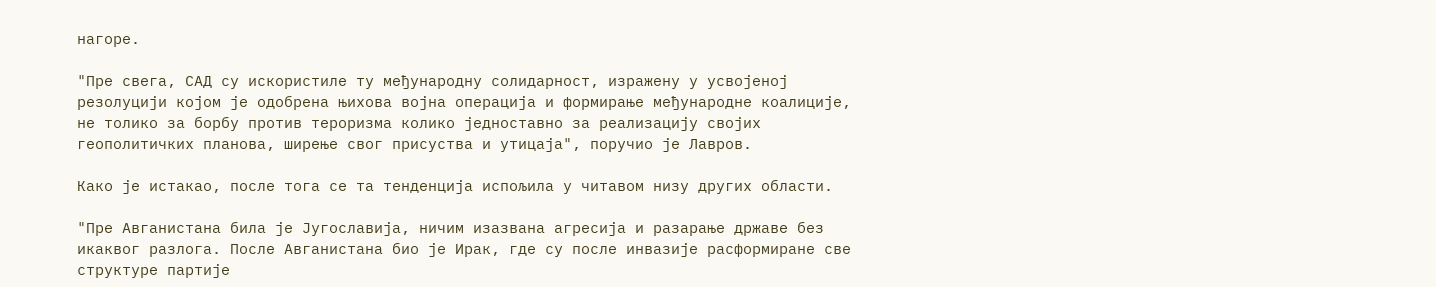нагоре.

"Пре свега, САД су искористиле ту међународну солидарност, изражену у усвојеној резолуцији којом је одобрена њихова војна операција и формирање међународне коалиције, не толико за борбу против тероризма колико једноставно за реализацију својих геополитичких планова, ширење свог присуства и утицаја", поручио је Лавров.

Како је истакао, после тога се та тенденција испољила у читавом низу других области.

"Пре Авганистана била је Југославија, ничим изазвана агресија и разарање државе без икаквог разлога. После Авганистана био је Ирак, где су после инвазије расформиране све структуре партије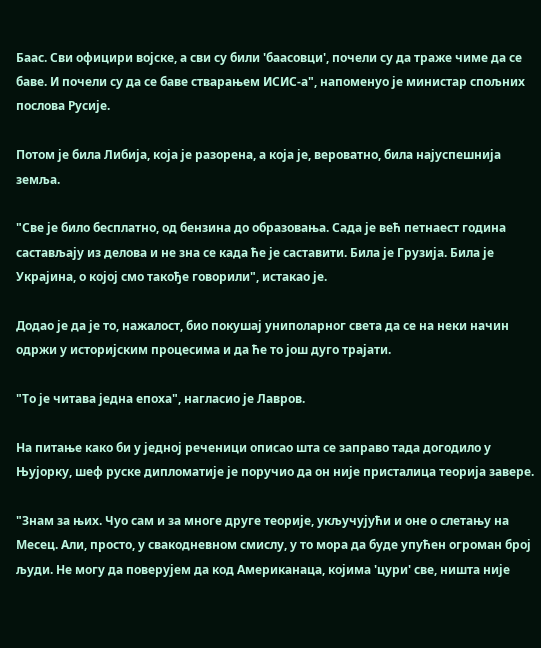Баас. Сви официри војске, а сви су били 'баасовци', почели су да траже чиме да се баве. И почели су да се баве стварањем ИСИС-а", напоменуо је министар спољних послова Русије.

Потом је била Либија, која је разорена, а која је, вероватно, била најуспешнија земља.

"Све је било бесплатно, од бензина до образовања. Сада је већ петнаест година састављају из делова и не зна се када ће је саставити. Била је Грузија. Била је Украјина, о којој смо такође говорили", истакао је.

Додао је да је то, нажалост, био покушај униполарног света да се на неки начин одржи у историјским процесима и да ће то још дуго трајати.

"То је читава једна епоха", нагласио је Лавров.

На питање како би у једној реченици описао шта се заправо тада догодило у Њујорку, шеф руске дипломатије је поручио да он није присталица теорија завере.

"Знам за њих. Чуо сам и за многе друге теорије, укључујући и оне о слетању на Месец. Али, просто, у свакодневном смислу, у то мора да буде упућен огроман број људи. Не могу да поверујем да код Американаца, којима 'цури' све, ништа није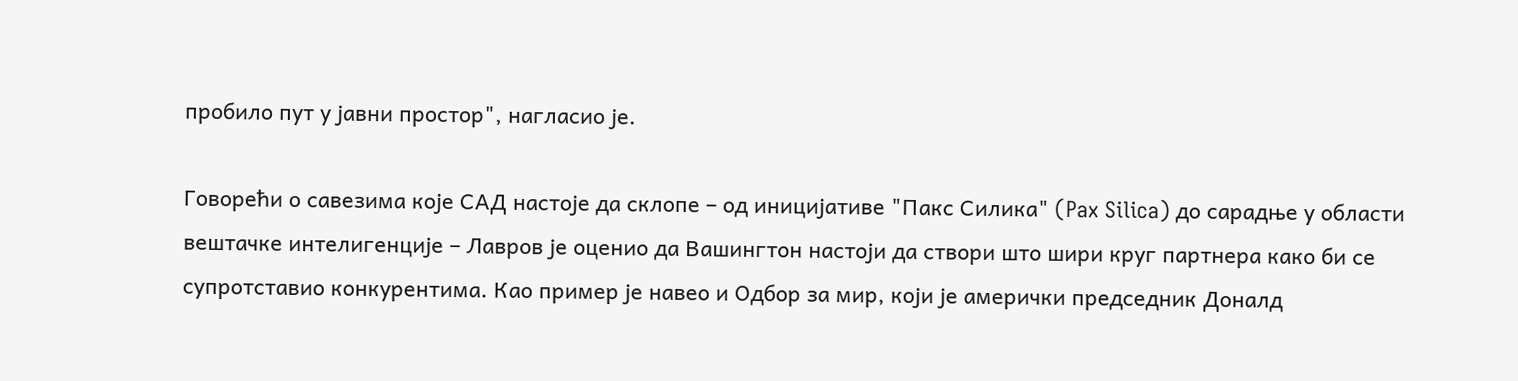пробило пут у јавни простор", нагласио је.

Говорећи о савезима које САД настоје да склопе – од иницијативе "Пакс Силика" (Pax Silica) до сарадње у области вештачке интелигенције – Лавров је оценио да Вашингтон настоји да створи што шири круг партнера како би се супротставио конкурентима. Као пример је навео и Одбор за мир, који је амерички председник Доналд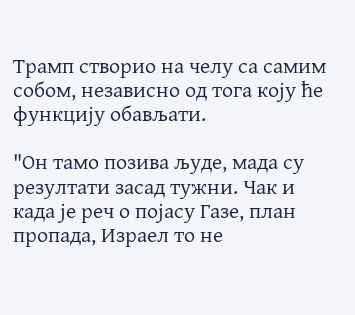Трамп створио на челу са самим собом, независно од тога коју ће функцију обављати.

"Он тамо позива људе, мада су резултати засад тужни. Чак и када је реч о појасу Газе, план пропада, Израел то не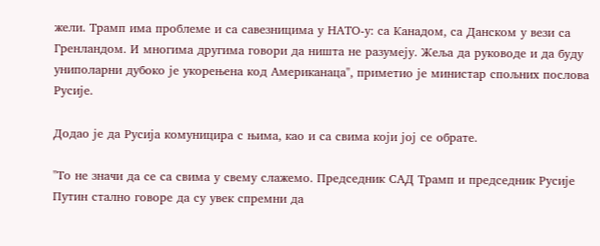жели. Трамп има проблеме и са савезницима у НАТО-у: са Канадом, са Данском у вези са Гренландом. И многима другима говори да ништа не разумеју. Жеља да руководе и да буду униполарни дубоко је укорењена код Американаца", приметио је министар спољних послова Русије.

Додао је да Русија комуницира с њима, као и са свима који јој се обрате.

"То не значи да се са свима у свему слажемо. Председник САД Трамп и председник Русије Путин стално говоре да су увек спремни да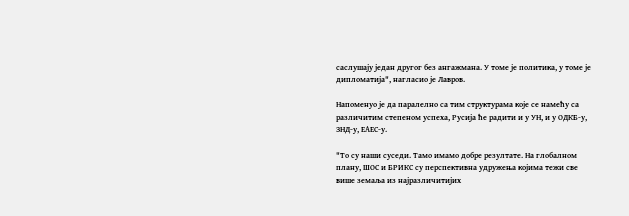саслушају један другог без ангажмана. У томе је политика, у томе је дипломатија", нагласио је Лавров.

Напоменуо је да паралелно са тим структурама које се намећу са различитим степеном успеха, Русија ће радити и у УН, и у ОДКБ-у, ЗНД-у, ЕАЕС-у.

"То су наши суседи. Тамо имамо добре резултате. На глобалном плану, ШОС и БРИКС су перспективна удружења којима тежи све више земаља из најразличитијих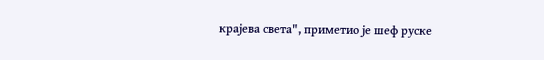крајева света", приметио је шеф руске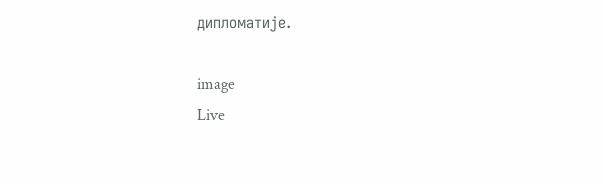дипломатије.

image
Live